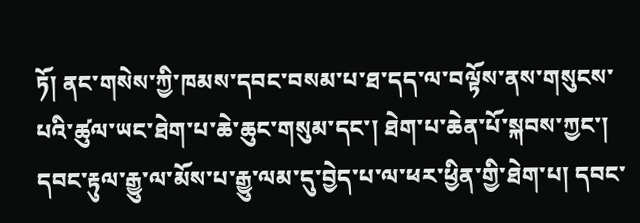ཏོ། ནང་གསེས་ཀྱི་ཁམས་དབང་བསམ་པ་ཐ་དད་ལ་བལྟོས་ནས་གསུངས་པའི་ཚུལ་ཡང་ཐེག་པ་ཆེ་ཆུང་གསུམ་དང་། ཐེག་པ་ཆེན་པོ་སྐབས་ཀྱང་། དབང་རྟུལ་རྒྱུ་ལ་མོས་པ་རྒྱུ་ལམ་དུ་བྱེད་པ་ལ་ཕར་ཕྱིན་གྱི་ཐེག་པ། དབང་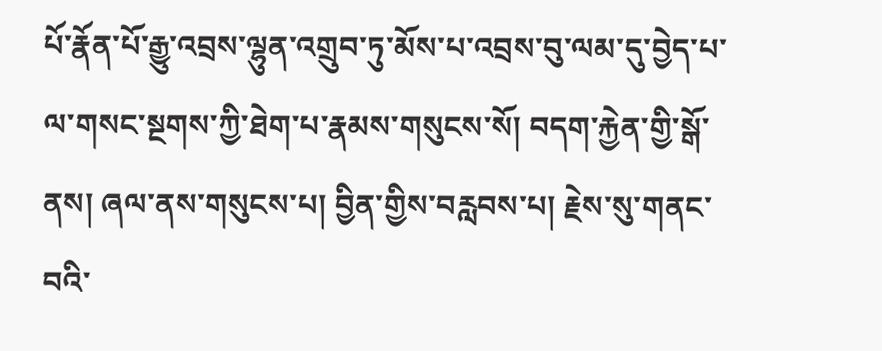པོ་རྣོན་པོ་རྒྱུ་འབྲས་ལྷུན་འགྲུབ་ཏུ་མོས་པ་འབྲས་བུ་ལམ་དུ་བྱེད་པ་ལ་གསང་སྔགས་ཀྱི་ཐེག་པ་རྣམས་གསུངས་སོ། བདག་རྐྱེན་གྱི་སྒོ་ནས། ཞལ་ནས་གསུངས་པ། བྱིན་གྱིས་བརླབས་པ། རྗེས་སུ་གནང་བའི་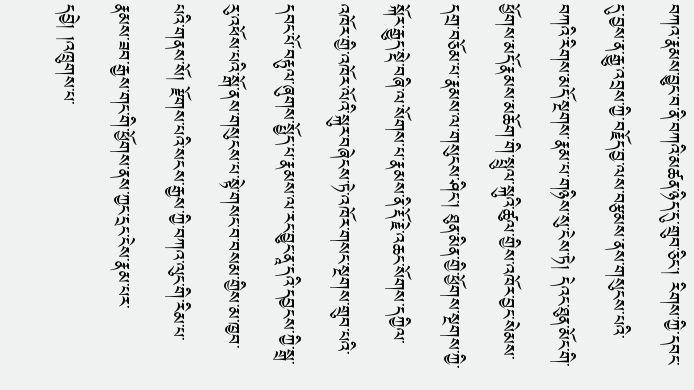བཀའ་རྣམས་བྱུང་བ་ནི་བཀའི་མཚན་ཉིད་དུ་གྲུབ་ཅིང་། རིགས་ཀྱི་དབང་དུ་བྱས་ན་རྒྱུ་འབྲས་ཀྱི་བརྗོད་བྱ་ལས་བརྩམས་ནས་གསུངས་པའི་བཀའི་རིགས་མདོ་སྔགས་རྣམ་པ་གཉིས་སུ་ངེས་ཏེ། དེའང་ཐུན་མོང་གི་ཕྱོགས་མདོ་རྣམས་མཆོག་གི་སྤྲུལ་སྐུའི་ཚུལ་གྱིས་འཁོར་བྱང་སེམས་དགྲ་བཅོམ་པ་རྣམས་ལ་གསུངས་ཤིང་། ཐུན་མིན་གྱི་ཕྱོགས་སྔགས་ཀྱི་སྐོར་རྒྱུད་སྡེ་བཞི་ལ་སོགས་པ་རྣམས་ནི་རྡོ་རྗེ་འཆང་སོགས་དཀྱིལ་འཁོར་གྱི་འཁོར་ལོའི་སྐུར་བཞེངས་ཏེ་འཁོར་གསང་སྔགས་གྲུབ་པའི་དབང་པོ་བརྟུལ་ཞུགས་སྤྱོད་པ་རྣམས་ལ་རང་བྱུང་ནཱ་དའི་དབྱངས་ཀྱི་སྒྲ་རུ་འཕོས་པའི་སྒོ་ནས་གསུངས་པ་སྟེ་གསང་བ་བསམ་གྱིས་མ་ཁྱབ་པའི་གནས་སོ། རྫོགས་པའི་སངས་རྒྱས་ཀྱི་བཀའ་ལུང་གི་རིམ་པ་རྣམས་ཟབ་རྒྱས་གང་གི་ཕྱོགས་ནས་ཀྱང་དྲང་ངེས་རྣམ་པར་དབྱེ། །འཁྲུགས་པ་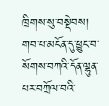ཁྲིགས་སུ་བསྡེབས། གབ་པ་མངོན་དུ་ཕྱུང་བ་སོགས་བཀའི་དོན་ལྷུན་པར་བཀྲོལ་བའི་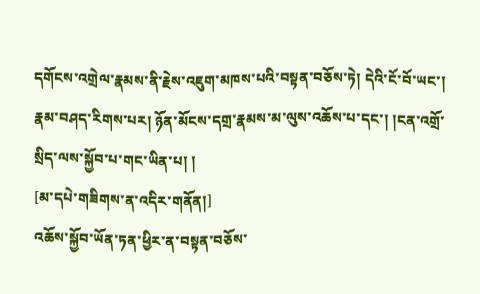དགོངས་འགྲེལ་རྣམས་ནི་རྗེས་འཇུག་མཁས་པའི་བསྟན་བཅོས་ཏེ། དེའི་ངོ་བོ་ཡང་། རྣམ་བཤད་རིགས་པར། ཉོན་མོངས་དགྲ་རྣམས་མ་ལུས་འཆོས་པ་དང་། །ངན་འགྲོ་སྲིད་ལས་སྐྱོབ་པ་གང་ཡིན་པ། །
[མ་དཔེ་གཟིགས་ན་འདིར་གནོན།]
འཆོས་སྐྱོབ་ཡོན་ཏན་ཕྱིར་ན་བསྟན་བཅོས་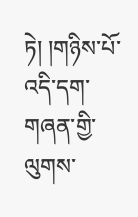ཏེ། །གཉིས་པོ་འདི་དག་གཞན་གྱི་ལུགས་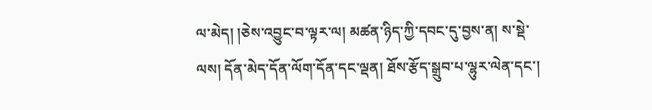ལ་མེད། །ཅེས་འབྱུང་བ་ལྟར་ལ། མཚན་ཉིད་ཀྱི་དབང་དུ་བྱས་ན། ས་སྡེ་ལས། དོན་མེད་དོན་ལོག་དོན་དང་ལྡན། ཐོས་རྩོད་སྒྲུབ་པ་ལྷུར་ལེན་དང་།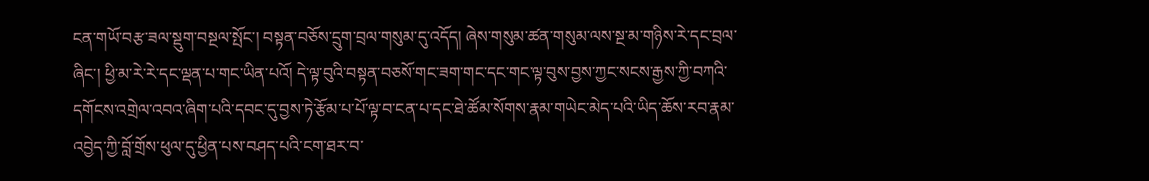ངན་གཡོ་བརྩ་ཟལ་སྡུག་བསྔལ་སྤོང་། བསྟན་བཅོས་དྲུག་བྲལ་གསུམ་དུ་འདོད། ཞེས་གསུམ་ཚན་གསུམ་ལས་སྔ་མ་གཉིས་རེ་དང་བྲལ་ཞིང་། ཕྱི་མ་རེ་རེ་དང་ལྡན་པ་གང་ཡིན་པའོ། དེ་ལྟ་བུའི་བསྟན་བཅསོ་གང་ཟག་གང་དང་གང་ལྟ་བུས་བྱས་ཀྱང་སངས་རྒྱས་ཀྱི་བཀའི་དགོངས་འགྲེལ་འབའ་ཞིག་པའི་དབང་དུ་བྱས་ཏེ་རྩོམ་པ་པོ་ལྟ་བ་ངན་པ་དང་ཐེ་ཚོམ་སོགས་རྣམ་གཡེང་མེད་པའི་ཡིད་ཆོས་རབ་རྣམ་འབྱེད་ཀྱི་བློ་གྲོས་ཕུལ་དུ་ཕྱིན་པས་བཤད་པའི་ངག་ཐར་བ་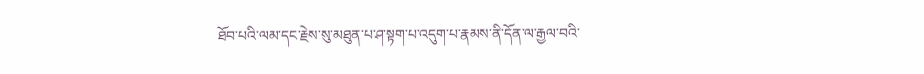ཐོབ་པའི་ལམ་དང་རྗེས་སུ་མཐུན་པ་ཤ་སྟག་པ་འདུག་པ་རྣམས་ནི་དོན་ལ་རྒྱལ་བའི་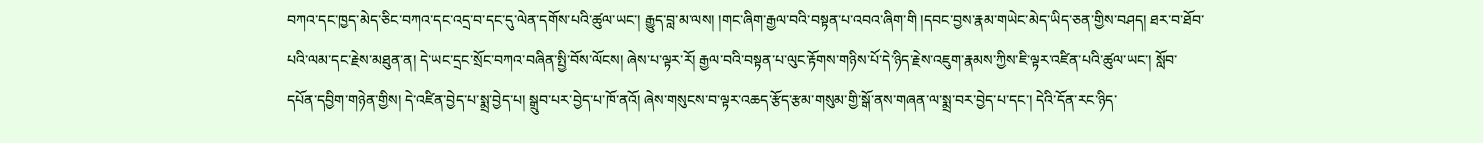བཀའ་དང་ཁྱད་མེད་ཅིང་བཀའ་དང་འདྲ་བ་དང་དུ་ལེན་དགོས་པའི་ཚུལ་ཡང་། རྒྱུད་བླ་མ་ལས། །གང་ཞིག་རྒྱལ་བའི་བསྟན་པ་འབའ་ཞིག་གི །དབང་བྱས་རྣམ་གཡེང་མེད་ཡིད་ཅན་གྱིས་བཤད། ཐར་བ་ཐོབ་པའི་ལམ་དང་རྗེས་མཐུན་ན། དེ་ཡང་དྲང་སྲོང་བཀའ་བཞིན་སྤྱི་བོས་ལོངས། ཞེས་པ་ལྟར་རོ། རྒྱལ་བའི་བསྟན་པ་ལུང་རྟོགས་གཉིས་པོ་དེ་ཉིད་རྗེས་འཇུག་རྣམས་ཀྱིས་ཇི་ལྟར་འཛིན་པའི་ཚུལ་ཡང་། སློབ་དཔོན་དབྱིག་གཉེན་གྱིས། དེ་འཛིན་བྱེད་པ་སྨྲ་བྱེད་པ། སྒྲུབ་པར་བྱེད་པ་ཁོ་ནའོ། ཞེས་གསུངས་བ་ལྟར་འཆད་རྩོད་རྩམ་གསུམ་གྱི་སྒོ་ནས་གཞན་ལ་སྨྲ་བར་བྱེད་པ་དང་། དེའི་དོན་རང་ཉིད་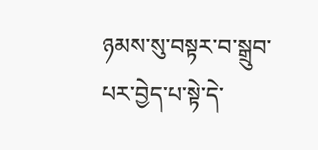ཉམས་སུ་བསྟར་བ་སྒྲུབ་པར་བྱེད་པ་སྟེ་དེ་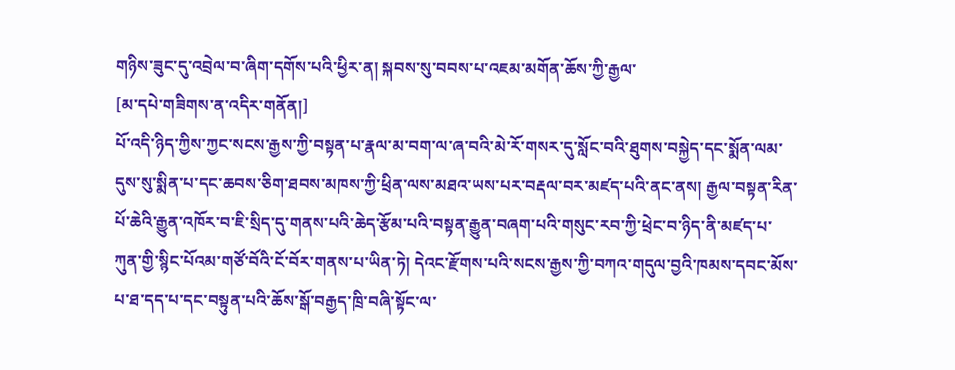གཉིས་ཟུང་དུ་འབྲེལ་བ་ཞིག་དགོས་པའི་ཕྱིར་ན། སྐབས་སུ་བབས་པ་འཇམ་མགོན་ཆོས་ཀྱི་རྒྱལ་
[མ་དཔེ་གཟིགས་ན་འདིར་གནོན།]
པོ་འདི་ཉིད་ཀྱིས་ཀྱང་སངས་རྒྱས་ཀྱི་བསྟན་པ་རྣལ་མ་བག་ལ་ཞ་བའི་མེ་རོ་གསར་དུ་སློང་བའི་ཐུགས་བསྐྱེད་དང་སྨོན་ལམ་དུས་སུ་སྨིན་པ་དང་ཆབས་ཅིག་ཐབས་མཁས་ཀྱི་ཕྲིན་ལས་མཐའ་ཡས་པར་བརྡལ་བར་མཛད་པའི་ནང་ནས། རྒྱལ་བསྟན་རིན་པོ་ཆེའི་རྒྱུན་འཁོར་བ་ཇི་སྲིད་དུ་གནས་པའི་ཆེད་རྩོམ་པའི་བསྟན་རྒྱུན་བཞག་པའི་གསུང་རབ་ཀྱི་ཕྲེང་བ་ཉིད་ནི་མཛད་པ་ཀུན་གྱི་སྙིང་པོའམ་གཙོ་བོའི་ངོ་བོར་གནས་པ་ཡིན་ཏེ། དེའང་རྫོགས་པའི་སངས་རྒྱས་ཀྱི་བཀའ་གདུལ་བྱའི་ཁམས་དབང་མོས་པ་ཐ་དད་པ་དང་བསྟུན་པའི་ཆོས་སྒོ་བརྒྱད་ཁྲི་བཞི་སྟོང་ལ་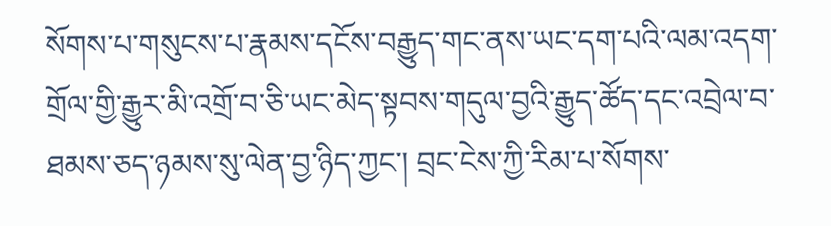སོགས་པ་གསུངས་པ་རྣམས་དངོས་བརྒྱུད་གང་ནས་ཡང་དག་པའི་ལམ་འདག་གྲོལ་གྱི་རྒྱུར་མི་འགྲོ་བ་ཅི་ཡང་མེད་སྟབས་གདུལ་བྱའི་རྒྱུད་ཚོད་དང་འབྲེལ་བ་ཐམས་ཅད་ཉམས་སུ་ལེན་བྱ་ཉིད་ཀྱང་། བྲང་ངེས་ཀྱི་རིམ་པ་སོགས་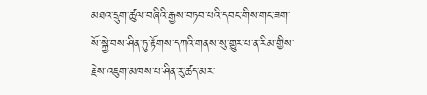མཐའ་དྲུག་ཚུལ་བཞིའི་རྒྱས་བཏབ་པའི་དབང་གིས་གང་ཟག་སོ་སྐྱེ་བས་ཤིན་ཏུ་རྟོགས་དཀའི་གནས་སུ་གྱུར་པ་ན་རིམ་གྱིས་རྗེས་འཇུག་མཁས་པ་ཤིན་རུ་ཚད་མར་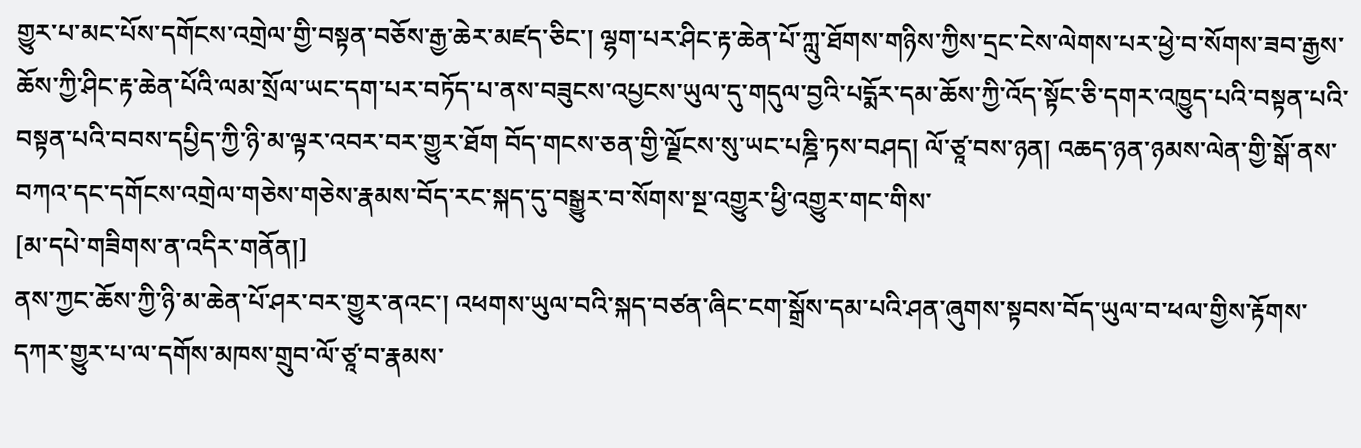གྱུར་པ་མང་པོས་དགོངས་འགྲེལ་གྱི་བསྟན་བཅོས་རྒྱ་ཆེར་མཛད་ཅིང་། ལྷག་པར་ཤིང་རྟ་ཆེན་པོ་ཀླུ་ཐོགས་གཉིས་ཀྱིས་དྲང་ངེས་ལེགས་པར་ཕྱེ་བ་སོགས་ཟབ་རྒྱས་ཆོས་ཀྱི་ཤིང་རྟ་ཆེན་པོའི་ལམ་སྲོལ་ཡང་དག་པར་བཏོད་པ་ནས་བཟུངས་འཔྱངས་ཡུལ་དུ་གདུལ་བྱའི་པདྨོར་དམ་ཆོས་ཀྱི་འོད་སྟོང་ཅི་དགར་འཁྱུད་པའི་བསྟན་པའི་བསྟན་པའི་བབས་དཔྱིད་ཀྱི་ཉི་མ་ལྟར་འབར་བར་གྱུར་ཐོག བོད་གངས་ཅན་གྱི་ལྗོངས་སུ་ཡང་པཎྜི་ཏས་བཤད། ལོ་ཙཱ་བས་ཉན། འཆད་ཉན་ཉམས་ལེན་གྱི་སྒོ་ནས་བཀའ་དང་དགོངས་འགྲེལ་གཅེས་གཅེས་རྣམས་བོད་རང་སྐད་དུ་བསྒྱུར་བ་སོགས་སྔ་འགྱུར་ཕྱི་འགྱུར་གང་གིས་
[མ་དཔེ་གཟིགས་ན་འདིར་གནོན།]
ནས་ཀྱང་ཆོས་ཀྱི་ཉི་མ་ཆེན་པོ་ཤར་བར་གྱུར་ནའང་། འཕགས་ཡུལ་བའི་སྐད་བཙན་ཞིང་ངག་སྒྲོས་དམ་པའི་ཤན་ཞུགས་སྟབས་བོད་ཡུལ་བ་ཕལ་གྱིས་རྟོགས་དཀར་གྱུར་པ་ལ་དགོས་མཁས་གྲུབ་ལོ་ཙཱ་བ་རྣམས་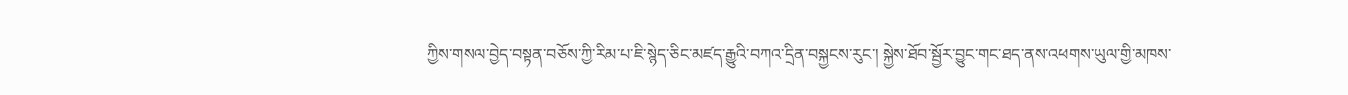ཀྱིས་གསལ་བྱེད་བསྟན་བཅོས་ཀྱི་རིམ་པ་ཇི་སྙེད་ཅིང་མཛད་རྒྱུའི་བཀའ་དྲིན་བསྐྱངས་རུང་། སྐྱེས་ཐོབ་སྦྱོར་བྱུང་གང་ཐད་ནས་འཕགས་ཡུལ་གྱི་མཁས་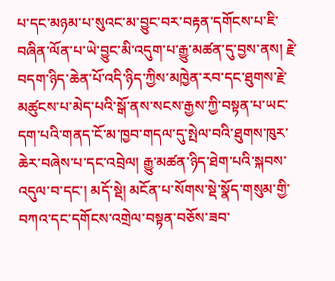པ་དང་མཉམ་པ་སུའང་མ་བྱུང་བར་བརྟན་དགོངས་པ་ཇི་བཞིན་ལོན་པ་ཡེ་བྱུང་མི་འདུག་པ་རྒྱུ་མཚན་དུ་བྱས་ནས། རྗེ་བདག་ཉིད་ཆེན་པོ་འདི་ཉིད་ཀྱིས་མཁྱེན་རབ་དང་ཐུགས་རྗེ་མཚུངས་པ་མེད་པའི་སྒོ་ནས་སངས་རྒྱས་ཀྱི་བསྟན་པ་ཡང་དག་པའི་གནད་ངོ་མ་ཁྱབ་གདལ་དུ་སྤེལ་བའི་ཐུགས་ཁུར་ཆེར་བཞེས་པ་དང་འབྲེལ། རྒྱུ་མཚན་ཉིད་ཐེག་པའི་སྐབས་འདུལ་བ་དང་། མདོ་སྡེ། མངོན་པ་སོགས་སྡེ་སྣོད་གསུམ་གྱི་བཀའ་དང་དགོངས་འགྲེལ་བསྟན་བཅོས་ཟབ་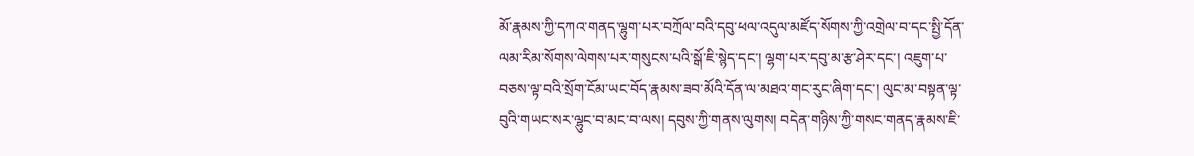མོ་རྣམས་ཀྱི་དཀའ་གནད་ལྷུག་པར་བཀྲོལ་བའི་དབུ་ཕལ་འདུལ་མཛོད་སོགས་ཀྱི་འགྲེལ་བ་དང་སྤྱི་དོན་ལམ་རིམ་སོགས་ལེགས་པར་གསུངས་པའི་སྒོ་ཇི་སྙེད་དང་། ལྷག་པར་དབུ་མ་རྩ་ཤེར་དང་། འཇུག་པ་བཅས་ལྟ་བའི་སྲོག་ངོམ་ཡང་བོད་རྣམས་ཟབ་མོའི་དོན་ལ་མཐའ་གང་རུང་ཞིག་དང་། ལུང་མ་བསྟན་ལྟ་བུའི་གཡང་སར་ལྷུང་བ་མང་བ་ལས། དབུས་ཀྱི་གནས་ལུགས། བདེན་གཉིས་ཀྱི་གསང་གནད་རྣམས་ཇི་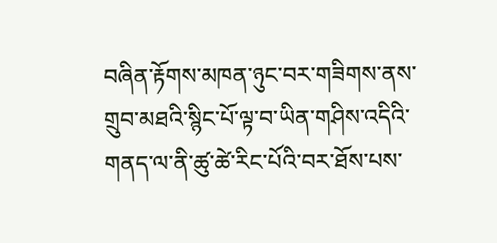བཞིན་རྟོགས་མཁན་ཉུང་བར་གཟིགས་ནས་གྲུབ་མཐའི་སྙིང་པོ་ལྟ་བ་ཡིན་གཤིས་འདིའི་གནད་ལ་ནི་ཚུ་ཚེ་རིང་པོའི་བར་ཐོས་པས་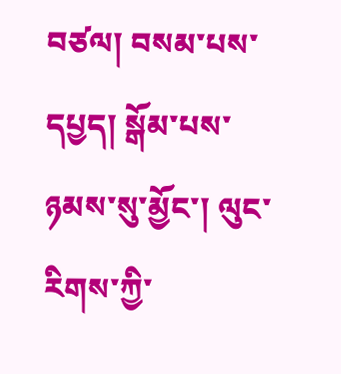བཙལ། བསམ་པས་དཔྱད། སྒོམ་པས་ཉམས་སུ་མྱོང་། ལུང་རིགས་ཀྱི་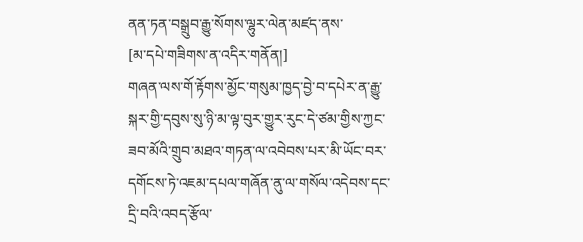ནན་ཏན་བསྒྲུབ་རྒྱུ་སོགས་ལྷུར་ལེན་མཛད་ནས་
[མ་དཔེ་གཟིགས་ན་འདིར་གནོན།]
གཞན་ལས་གོ་རྟོགས་མྱོང་གསུམ་ཁྱད་བྱེ་བ་དཔེར་ན་རྒྱུ་སྐར་གྱི་དབུས་སུ་ཉི་མ་ལྟ་བུར་གྱུར་རུང་དེ་ཙམ་གྱིས་ཀྱང་ཟབ་མོའི་གྲུབ་མཐའ་གཏན་ལ་འབེབས་པར་མི་ཡོང་བར་དགོངས་ཏེ་འཇམ་དཔལ་གཞོན་ནུ་ལ་གསོལ་འདེབས་དང་དྲི་བའི་འབད་རྩོལ་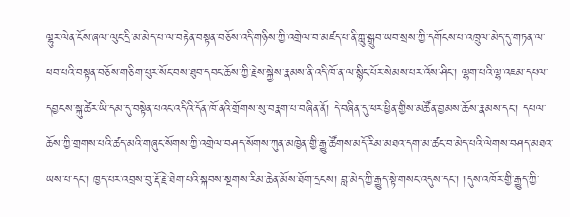ལྷུར་ལེན་ངོས་ཞལ་ལུང་དྲི་མ་མེད་པ་ལ་བརྟེན་བསྟན་བཅོས་འདི་གཉིས་ཀྱི་འགྲེལ་བ་མཛད་པ་ནི་ཀླུ་སྒྲུབ་ཡབ་སྲས་ཀྱི་དགོངས་པ་འཁྲུལ་མེད་དུ་གཏན་ལ་ཕབ་པའི་བསྟན་བཅོས་གཅིག་པུར་སོང་བས་ཐུབ་དབང་ཆོས་ཀྱི་རྗེས་སྐྱེས་རྣམས་ནི་འདི་ཁོ་ན་ལ་སྙིང་པོར་སེམས་པར་འོས་ཤིང་། ལྷག་པའི་ལྷ་འཇམ་དཔལ་དབྱངས་སྐུ་ཚེར་ཡི་དམ་དུ་བསྟེན་པའང་འདིའི་དོན་ཁོ་ནའི་གྲོགས་སུ་བརྣག་པ་བཞིན་ནོ། དེ་བཞིན་དུ་ཕར་ཕྱིན་གྱིས་མཚོན་བྱམས་ཆོས་རྣམས་དང་། དཔལ་ཆོས་ཀྱི་གྲགས་པའི་ཚད་མའི་གཞུང་སོགས་ཀྱི་འགྲེལ་བཤད་སོགས་ཀུན་མཁྱེན་གྱི་རྒྱུ་ཚོགས་མདོ་རིམ་མཐའ་དག་མ་ཚང་བ་མེད་པའི་ལེགས་བཤད་མཐའ་ཡས་པ་དང་། ཁྱད་པར་འབྲས་བུ་རྡོ་རྗེ་ཐེག་པའི་སྐབས་སྔགས་རིམ་ཆེན་མོས་ཐོག་དྲངས། བླ་མེད་ཀྱི་རྒྱུད་སྟེ་གསང་འདུས་དང་། །དུས་འཁོར་གྱི་རྒྱུད་ཀྱི་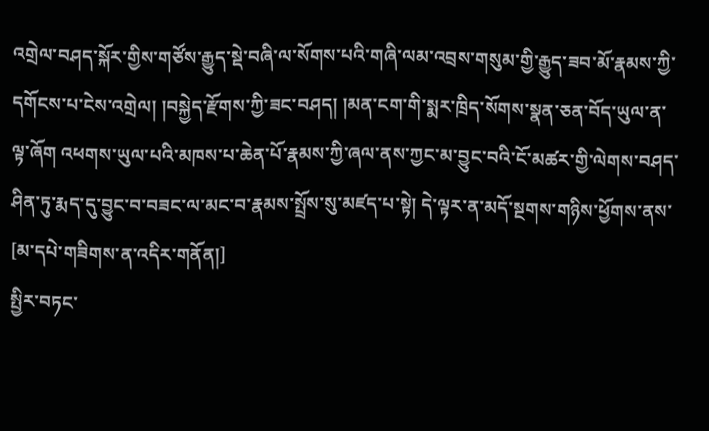འགྲེལ་བཤད་སྐོར་གྱིས་གཙོས་རྒྱུད་སྡེ་བཞི་ལ་སོགས་པའི་གཞི་ལམ་འབྲས་གསུམ་གྱི་རྒྱུད་ཟབ་མོ་རྣམས་ཀྱི་དགོངས་པ་ངེས་འགྲེལ། །བསྐྱེད་རྫོགས་ཀྱི་ཟང་བཤད། །མན་ངག་གི་སྨར་ཁྲིད་སོགས་སྣན་ཅན་བོད་ཡུལ་ན་ལྟ་ཞོག འཕགས་ཡུལ་པའི་མཁས་པ་ཆེན་པོ་རྣམས་ཀྱི་ཞལ་ནས་ཀྱང་མ་བྱུང་བའི་ངོ་མཚར་གྱི་ལེགས་བཤད་ཤིན་ཏུ་རྨད་དུ་བྱུང་བ་བཟང་ལ་མང་བ་རྣམས་སྤྲོས་སུ་མཛད་པ་སྟེ། དེ་ལྟར་ན་མདོ་སྔགས་གཉིས་ཕྱོགས་ནས་
[མ་དཔེ་གཟིགས་ན་འདིར་གནོན།]
སྤྱིར་བཏང་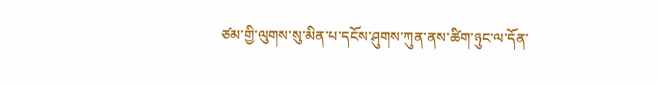ཙམ་གྱི་ལུགས་སུ་མིན་པ་དངོས་ཤུགས་ཀུན་ནས་ཚིག་ཉུང་ལ་དོན་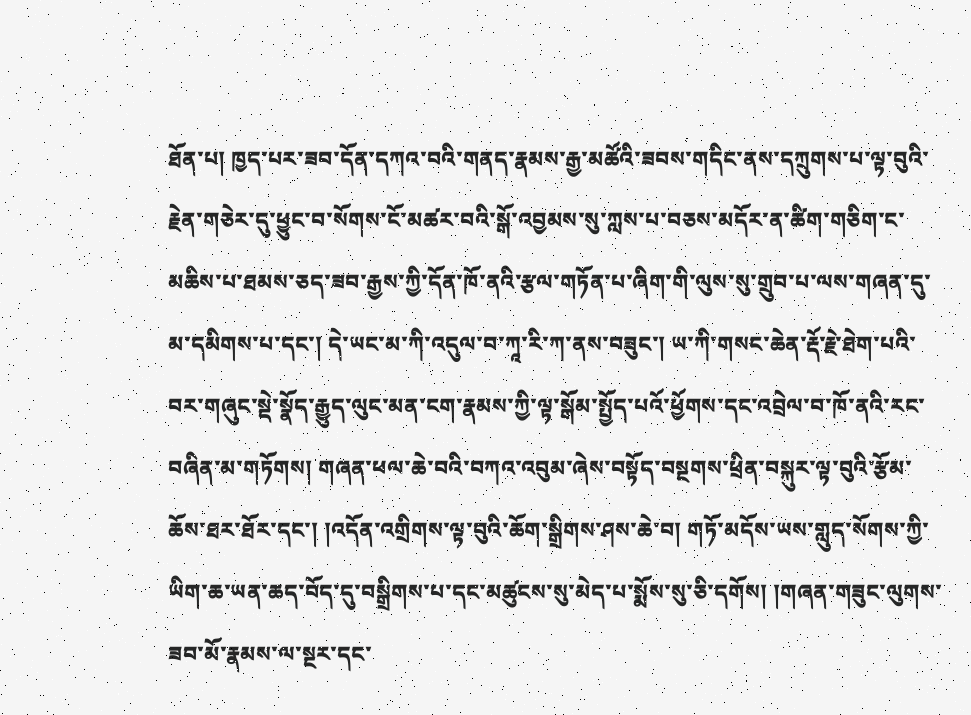ཐོན་པ། ཁྱད་པར་ཟབ་དོན་དཀའ་བའི་གནད་རྣམས་རྒྱ་མཚོའི་ཟབས་གདིང་ནས་དཀྲུགས་པ་ལྟ་བུའི་རྗེན་གཅེར་དུ་ཕྱུང་བ་སོགས་ངོ་མཚར་བའི་སྒོ་འབྱམས་སུ་ཀླས་པ་བཅས་མདོར་ན་ཚིག་གཅིག་ང་མཆིས་པ་ཐམས་ཅད་ཟབ་རྒྱས་ཀྱི་དོན་ཁོ་ནའི་རྩལ་གཏོན་པ་ཞིག་གི་ལུས་སུ་གྲུབ་པ་ལས་གཞན་དུ་མ་དམིགས་པ་དང་། དེ་ཡང་མ་ཀི་འདུལ་བ་ཀཱ་རི་ཀ་ནས་བཟུང་། ཡ་ཀི་གསང་ཆེན་རྡོ་རྗེ་ཐེག་པའི་བར་གཞུང་སྡེ་སྣོད་རྒྱུད་ལུང་མན་ངག་རྣམས་ཀྱི་ལྟ་སྒོམ་སྤྱོད་པའོ་ཕྱོགས་དང་འབྲེལ་བ་ཁོ་ནའི་རང་བཞིན་མ་གཏོགས། གཞན་ཕལ་ཆེ་བའི་བཀའ་འབུམ་ཞེས་བསྟོད་བསྔགས་ཕྲིན་བསྐུར་ལྟ་བུའི་རྩོམ་ཆོས་ཐར་ཐོར་དང་། །འདོན་འགྲིགས་ལྟ་བུའི་ཆོག་སྒྲིགས་ཤས་ཆེ་བ། གཏོ་མདོས་ཡས་གླུད་སོགས་ཀྱི་ཡིག་ཆ་ཡན་ཆད་བོད་དུ་བསྒྲིགས་པ་དང་མཚུངས་སུ་མེད་པ་སྨོས་སུ་ཅི་དགོས། །གཞན་གཟུང་ལུགས་ཟབ་མོ་རྣམས་ལ་སྔར་དང་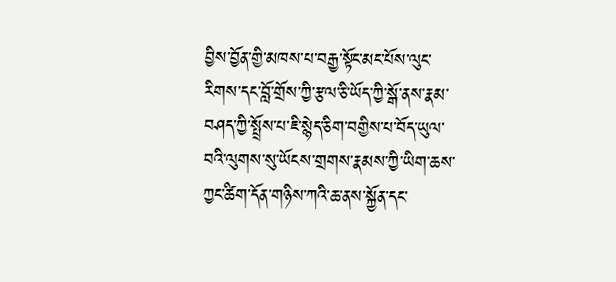བྱིས་བྱོན་གྱི་མཁས་པ་བརྒྱ་སྟོང་མང་པོས་ལུང་རིགས་དང་བློ་གྲོས་ཀྱི་རྩལ་ཅི་ཡོད་ཀྱི་སྒོ་ནས་རྣམ་བཤད་ཀྱི་སྤྲོས་པ་ཇི་སྙེད་ཅིག་བགྱིས་པ་བོད་ཡུལ་བའི་ལུགས་སུ་ཡོངས་གྲགས་རྣམས་ཀྱི་ཡིག་ཆས་ཀྱང་ཚིག་དོན་གཉིས་ཀའི་ཆ་ནས་སྐྱོན་དང་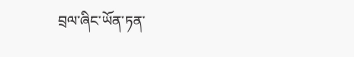བྲལ་ཞིང་ཡོན་ཏན་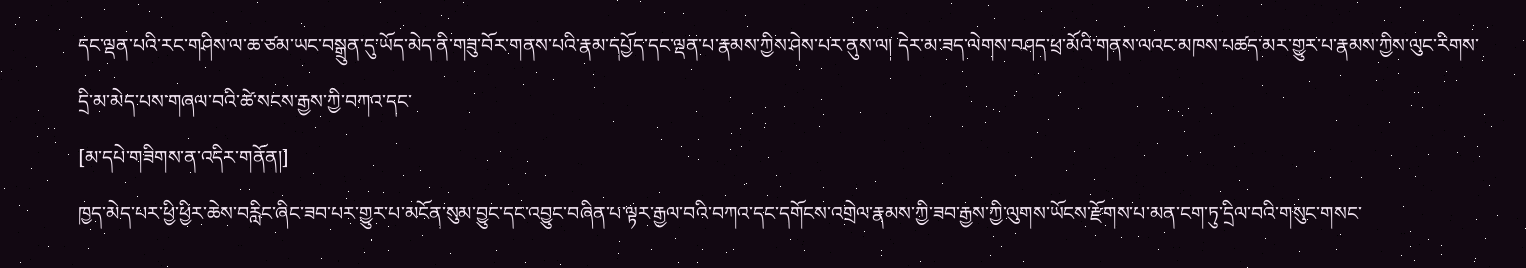དང་ལྡན་པའི་རང་གཤིས་ལ་ཆ་ཙམ་ཡང་བསྒྲུན་དུ་ཡོད་མེད་ནི་གཟུ་བོར་གནས་པའི་རྣམ་དཔྱོད་དང་ལྡན་པ་རྣམས་ཀྱིས་ཤེས་པར་ནུས་ལ། དེར་མ་ཟད་ལེགས་བཤད་ཕྲ་མོའི་གནས་ལའང་མཁས་པཚད་མར་གྱུར་པ་རྣམས་ཀྱིས་ལུང་རིགས་དྲི་མ་མེད་པས་གཞལ་བའི་ཚེ་སངས་རྒྱས་ཀྱི་བཀའ་དང་
[མ་དཔེ་གཟིགས་ན་འདིར་གནོན།]
ཁྱད་མེད་པར་ཕྱི་ཕྱིར་ཆེས་བརླིང་ཞིང་ཟབ་པར་གྱུར་པ་མངོན་སུམ་བྱུང་དང་འབྱུང་བཞིན་པ་ལྟར་རྒྱལ་བའི་བཀའ་དང་དགོངས་འགྲེལ་རྣམས་ཀྱི་ཟབ་རྒྱས་ཀྱི་ལུགས་ཡོངས་རྫོགས་པ་མན་ངག་ཏུ་དྲིལ་བའི་གསུང་གསང་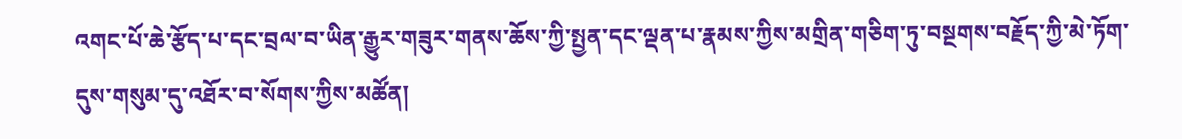འགང་པོ་ཆེ་རྩོད་པ་དང་བྲལ་བ་ཡིན་རྒྱུར་གཟུར་གནས་ཆོས་ཀྱི་སྤྱན་དང་ལྡན་པ་རྣམས་ཀྱིས་མགྲིན་གཅིག་ཏུ་བསྔགས་བརྗོད་ཀྱི་མེ་ཏོག་དུས་གསུམ་དུ་འཐོར་བ་སོགས་ཀྱིས་མཚོན།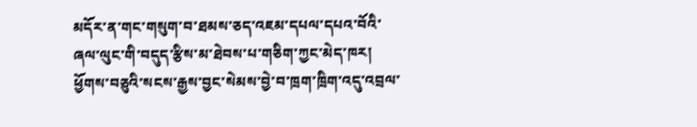མདོར་ན་གང་གསུག་བ་ཐམས་ཅད་འཇམ་དཔལ་དཔའ་བོའི་ཞལ་ལུང་གི་བདུད་རྩིས་མ་ཐེབས་པ་གཅིག་ཀྱང་མེད་ཁར། ཕྱོགས་བཅུའི་སངས་རྒྱས་བྱང་སེམས་བྱེ་བ་ཁྲག་ཁྲིག་འདུ་འབྲལ་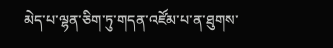མེད་པ་ལྷན་ཅིག་ཏུ་གདན་འཛོམ་པ་ན་ཐུགས་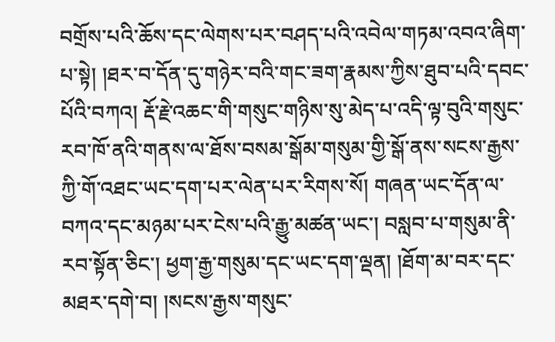བགྲོས་པའི་ཆོས་དང་ལེགས་པར་བཤད་པའི་འབེལ་གཏམ་འབའ་ཞིག་པ་སྟེ། །ཐར་བ་དོན་དུ་གཉེར་བའི་གང་ཟག་རྣམས་ཀྱིས་ཐུབ་པའི་དབང་པོའི་བཀའ། རྡོ་རྗེ་འཆང་གི་གསུང་གཉིས་སུ་མེད་པ་འདི་ལྟ་བུའི་གསུང་རབ་ཁོ་ནའི་གནས་ལ་ཐོས་བསམ་སྒོམ་གསུམ་གྱི་སྒོ་ནས་སངས་རྒྱས་ཀྱི་གོ་འཐང་ཡང་དག་པར་ལེན་པར་རིགས་སོ། གཞན་ཡང་དོན་ལ་བཀའ་དང་མཉམ་པར་ངེས་པའི་རྒྱུ་མཚན་ཡང་། བསླབ་པ་གསུམ་ནི་རབ་སྟོན་ཅིང་། ཕྱག་རྒྱ་གསུམ་དང་ཡང་དག་ལྡན། །ཐོག་མ་བར་དང་མཐར་དགེ་བ། །སངས་རྒྱས་གསུང་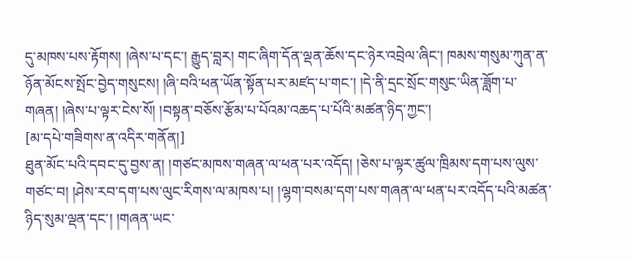དུ་མཁས་པས་རྟོགས། །ཞེས་པ་དང་། རྒྱུད་བླར། གང་ཞིག་དོན་ལྡན་ཆོས་དང་ཉེར་འབྲེལ་ཞིང་། ཁམས་གསུམ་ཀུན་ན་ཉོན་མོངས་སྤོང་བྱེད་གསུངས། །ཞི་བའི་ཕན་ཡོན་སྟོན་པར་མཛད་པ་གང་། །དེ་ནི་དྲང་སྲོང་གསུང་ཡིན་ཟློག་པ་གཞན། །ཞེས་པ་ལྟར་ངེས་སོ། །བསྟན་བཅོས་རྩོམ་པ་པོའམ་འཆད་པ་པོའི་མཚན་ཉིད་ཀྱང་།
[མ་དཔེ་གཟིགས་ན་འདིར་གནོན།]
ཐུན་མོང་པའི་དབང་དུ་བྱས་ན། །གཙང་མཁས་གཞན་ལ་ཕན་པར་འདོད། །ཅེས་པ་ལྟར་ཚུལ་ཁྲིམས་དག་པས་ལུས་གཙང་བ། །ཤེས་རབ་དག་པས་ལུང་རིགས་ལ་མཁས་པ། །ལྷག་བསམ་དག་པས་གཞན་ལ་ཕན་པར་འདོད་པའི་མཚན་ཉིད་སུམ་ལྡན་དང་། །གཞན་ཡང་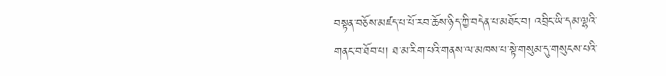བསྟན་བཅོས་མཛད་པ་པོ་རབ་ཆོས་ཉིད་ཀྱི་བདེན་པ་མཐོང་བ། འབྲིང་ཡི་དམ་ལྷའི་གནང་བ་ཐོབ་པ། ཐ་མ་རིག་པའི་གནས་ལ་མཁས་པ་སྟེ་གསུམ་དུ་གསུངས་པའི་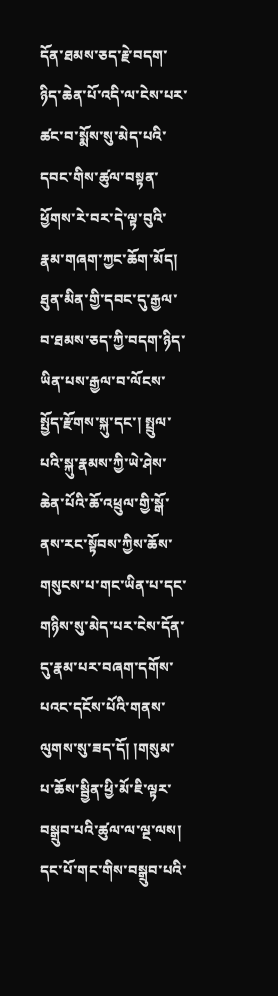དོན་ཐམས་ཅད་རྗེ་བདག་ཉིད་ཆེན་པོ་འདི་ལ་ངེས་པར་ཚང་བ་སྨོས་སུ་མེད་པའི་དབང་གིས་ཚུལ་བསྟན་ཕྱོགས་རེ་བར་དེ་ལྟ་བུའི་རྣམ་གཞག་ཀྱང་ཆོག་མོད། ཐུན་མིན་གྱི་དབང་དུ་རྒྱལ་བ་ཐམས་ཅད་ཀྱི་བདག་ཉིད་ཡིན་པས་རྒྱལ་བ་ལོངས་སྤྱོད་རྫོགས་སྐུ་དང་། སྤྲུལ་པའི་སྐུ་རྣམས་ཀྱི་ཡེ་ཤེས་ཆེན་པོའི་ཆོ་འཕྲུལ་གྱི་སྒོ་ནས་རང་སྟོབས་ཀྱིས་ཆོས་གསུངས་པ་གང་ཡིན་པ་དང་གཉིས་སུ་མེད་པར་ངེས་དོན་དུ་རྣམ་པར་བཞག་དགོས་པའང་དངོས་པོའི་གནས་ལུགས་སུ་ཟད་དོ། །གསུམ་པ་ཆོས་སྦྱིན་ཕྱི་མོ་ཇི་ལྟར་བསྒྲུབ་པའི་ཚུལ་ལ་ལྔ་ལས། དང་པོ་གང་གིས་བསྒྲུབ་པའི་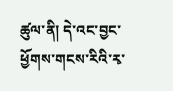ཚུལ་ནི། དེ་འང་བྱང་ཕྱོགས་གངས་རིའི་རྭ་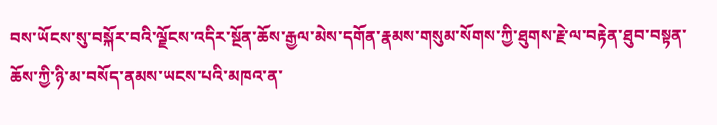བས་ཡོངས་སུ་བསྐོར་བའི་ལྗོངས་འདིར་སྔོན་ཆོས་རྒྱལ་མེས་དགོན་རྣམས་གསུམ་སོགས་ཀྱི་ཐུགས་རྗེ་ལ་བརྟེན་ཐུབ་བསྟན་ཆོས་ཀྱི་ཉི་མ་བསོད་ནམས་ཡངས་པའི་མཁའ་ན་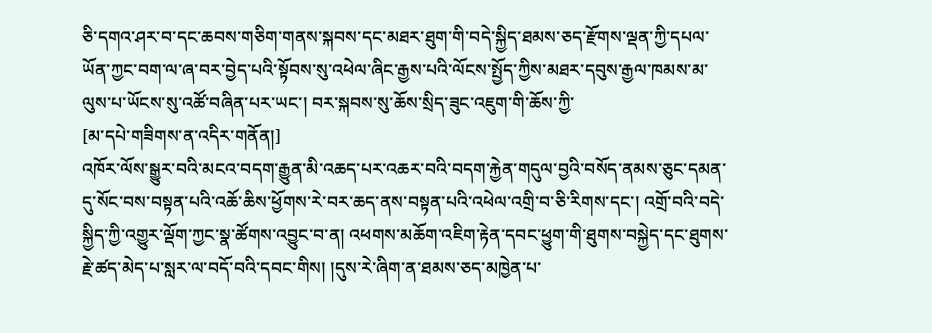ཅི་དགའ་ཤར་བ་དང་ཆབས་གཅིག་གནས་སྐབས་དང་མཐར་ཐུག་གི་བདེ་སྐྱིད་ཐམས་ཅད་རྫོགས་ལྡན་ཀྱི་དཔལ་ཡོན་ཀྱང་བག་ལ་ཞ་བར་བྱེད་པའི་སྟོབས་སུ་འཕེལ་ཞིང་རྒྱས་པའི་ལོངས་སྤྱོད་ཀྱིས་མཐར་དབུས་རྒྱལ་ཁམས་མ་ལུས་པ་ཡོངས་སུ་འཚོ་བཞིན་པར་ཡང་། བར་སྐབས་སུ་ཆོས་སྲིད་ཟུང་འཇུག་གི་ཆོས་ཀྱི་
[མ་དཔེ་གཟིགས་ན་འདིར་གནོན།]
འཁོར་ལོས་སྒྱུར་བའི་མངའ་བདག་རྒྱུན་མི་འཆད་པར་འཆར་བའི་བདག་རྐྱེན་གདུལ་བྱའི་བསོད་ནམས་ཅུང་དམན་དུ་སོང་བས་བསྟན་པའི་འཆོ་ཆིས་ཕྱོགས་རེ་བར་ཆད་ནས་བསྟན་པའི་འཕེལ་འགྲི་བ་ཅི་རིགས་དང་། འགྲོ་བའི་བདེ་སྐྱིད་ཀྱི་འགྱུར་ལྡོག་ཀྱང་སྣ་ཚོགས་འབྱུང་བ་ན། འཕགས་མཆོག་འཇིག་རྟེན་དབང་ཕྱུག་གི་ཐུགས་བསྐྱེད་དང་ཐུགས་རྗེ་ཚད་མེད་པ་སླར་ལ་བདོ་བའི་དབང་གིས། །དུས་རེ་ཞིག་ན་ཐམས་ཅད་མཁྱེན་པ་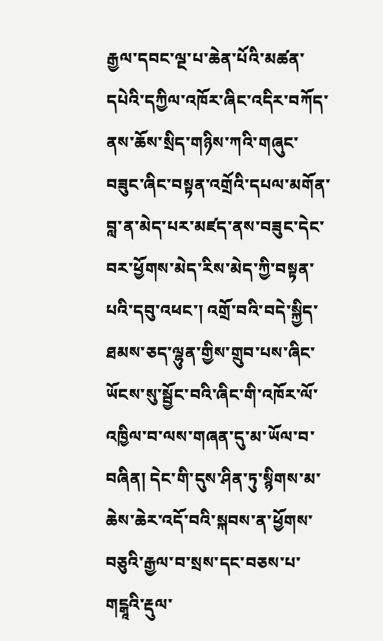རྒྱལ་དབང་ལྔ་པ་ཆེན་པོའི་མཚན་དཔེའི་དཀྱིལ་འཁོར་ཞིང་འདིར་བཀོད་ནས་ཆོས་སྲིད་གཉིས་ཀའི་གཞུང་བཟུང་ཞིང་བསྟན་འགྲོའི་དཔལ་མགོན་བླ་ན་མེད་པར་མཛད་ནས་བཟུང་དེང་བར་ཕྱོགས་མེད་རིས་མེད་ཀྱི་བསྟན་པའི་དབུ་འཕང་། འགྲོ་བའི་བདེ་སྐྱིད་ཐམས་ཅད་ལྷུན་གྱིས་གྲུབ་པས་ཞིང་ཡོངས་སུ་སྦྱོང་བའི་ཞིང་གི་འཁོར་ལོ་འཁྱིལ་བ་ལས་གཞན་དུ་མ་ཡོལ་བ་བཞིན། དེང་གི་དུས་ཤིན་ཏུ་སྙིགས་མ་ཆེས་ཆེར་འདོ་བའི་སྐབས་ན་ཕྱོགས་བཅུའི་རྒྱལ་བ་སྲས་དང་བཅས་པ་གངྒཱའི་རྡུལ་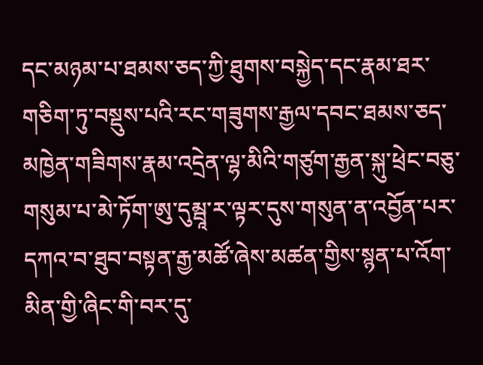དང་མཉམ་པ་ཐམས་ཅད་ཀྱི་ཐུགས་བསྐྱེད་དང་རྣམ་ཐར་གཅིག་ཏུ་བསྡུས་པའི་རང་གཟུགས་རྒྱལ་དབང་ཐམས་ཅད་མཁྱེན་གཟིགས་རྣམ་འདྲེན་ལྷ་མིའི་གཙུག་རྒྱན་སྐུ་ཕྲེང་བཅུ་གསུམ་པ་མེ་ཏོག་ཨུ་དུམྦཱ་ར་ལྟར་དུས་གསུན་ན་འབྱོན་པར་དཀའ་བ་ཐུབ་བསྟན་རྒྱ་མཚོ་ཞེས་མཚན་གྱིས་སྙན་པ་འོག་མིན་གྱི་ཞིང་གི་བར་དུ་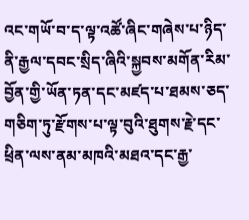འང་གཡོ་བ་ད་ལྟ་འཚོ་ཞིང་གཞེས་པ་ཉིད་ནི་རྒྱལ་དབང་སྲིད་ཞིའི་སྐྱབས་མགོན་རིམ་བྱོན་གྱི་ཡོན་ཏན་དང་མཛད་པ་ཐམས་ཅད་གཅིག་ཏུ་རྫོགས་པ་ལྟ་བུའི་ཐུགས་རྗེ་དང་ཕྲིན་ལས་ནམ་མཁའི་མཐའ་དང་རྒྱ་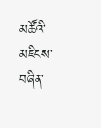མཚོའི་མཇིངས་བཞིན་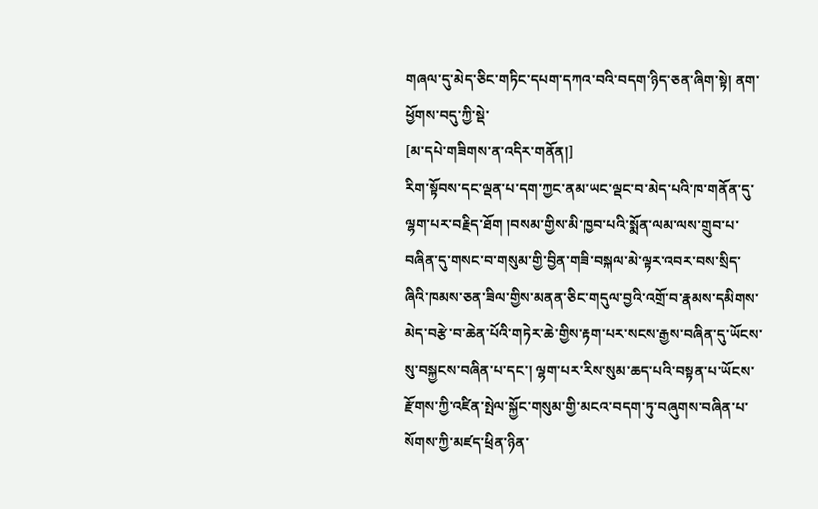གཞལ་དུ་མེད་ཅིང་གཏིང་དཔག་དཀའ་བའི་བདག་ཉིད་ཅན་ཞིག་སྟེ། ནག་ཕྱོགས་བདུ་ཀྱི་སྡེ་
[མ་དཔེ་གཟིགས་ན་འདིར་གནོན།]
རིག་སྟོབས་དང་ལྡན་པ་དག་ཀྱང་ནམ་ཡང་ལྡང་བ་མེད་པའི་ཁ་གནོན་དུ་ལྷག་པར་བརྗིད་ཐོག །བསམ་གྱིས་མི་ཁྱབ་པའི་སྨོན་ལམ་ལས་གྲུབ་པ་བཞིན་དུ་གསང་བ་གསུམ་གྱི་བྱིན་གཟི་བསྐལ་མེ་ལྟར་འབར་བས་སྲིད་ཞིའི་ཁམས་ཅན་ཟིལ་གྱིས་མནན་ཅིང་གདུལ་བྱའི་འགྲོ་བ་རྣམས་དམིགས་མེད་བརྩེ་བ་ཆེན་པོའི་གཏེར་ཆེ་གྱིས་རྟག་པར་སངས་རྒྱས་བཞིན་དུ་ཡོངས་སུ་བསྐྱངས་བཞིན་པ་དང་། ལྷག་པར་རིས་སུམ་ཆད་པའི་བསྟན་པ་ཡོངས་རྫོགས་ཀྱི་འཛིན་སྤེལ་སྐྱོང་གསུམ་གྱི་མངའ་བདག་ཏུ་བཞུགས་བཞིན་པ་སོགས་ཀྱི་མཛད་ཕྲིན་ཉིན་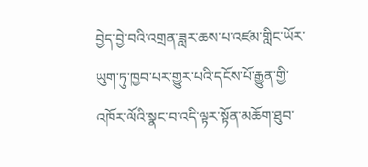བྱེད་བྱེ་བའི་འགྲན་ཟླར་ཆས་པ་འཛམ་གླིང་ཡོར་ཡུག་ཏུ་ཁྱབ་པར་གྱུར་པའི་དངོས་པོ་རྒྱུན་གྱི་འཁོར་ལོའི་སྣང་བ་འདི་ལྟར་སྟོན་མཆོག་ཐུབ་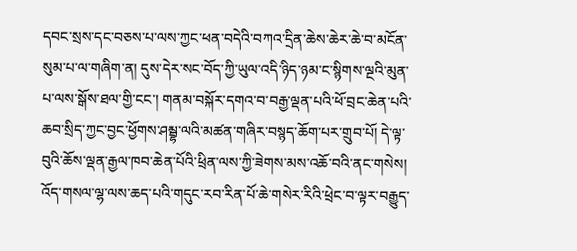དབང་སྲས་དང་བཅས་པ་ལས་ཀྱང་ཕན་བདེའི་བཀའ་དྲིན་ཆེས་ཆེར་ཆེ་བ་མངོན་སུམ་པ་ལ་གཞིག་ན། དུས་དེར་སང་བོད་ཀྱི་ཡུལ་འདི་ཉིད་ཉམ་ང་སྙིགས་ལྔའི་མུན་པ་ལས་སྒོས་ཐལ་གྱི་ངང་། གནམ་བསྐོར་དགའ་བ་བརྒྱ་ལྡན་པའི་ཕོ་བྲང་ཆེན་པའི་ཆབ་སྲིད་ཀྱང་བྱང་ཕྱོགས་ཤམྦྷ་ལའི་མཚན་གཞིར་བསྙད་ཆོག་པར་གྲུབ་པོ། དེ་ལྟ་བུའི་ཆོས་ལྡན་རྒྱལ་ཁབ་ཆེན་པོའི་ཕྲིན་ལས་ཀྱི་ཟེགས་མས་འཆོ་བའི་ནང་གསེས། འོད་གསལ་ལྷ་ལས་ཆད་པའི་གདུང་རབ་རིན་པོ་ཆེ་གསེར་རིའི་ཕྲེང་བ་ལྟར་བརྒྱུད་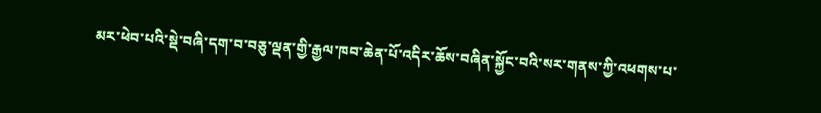མར་ཕེབ་པའི་སྡེ་བཞི་དག་བ་བཅུ་ལྡན་གྱི་རྒྱལ་ཁབ་ཆེན་པོ་འདིར་ཆོས་བཞིན་སྐྱོང་བའི་སར་གནས་ཀྱི་འཕགས་པ་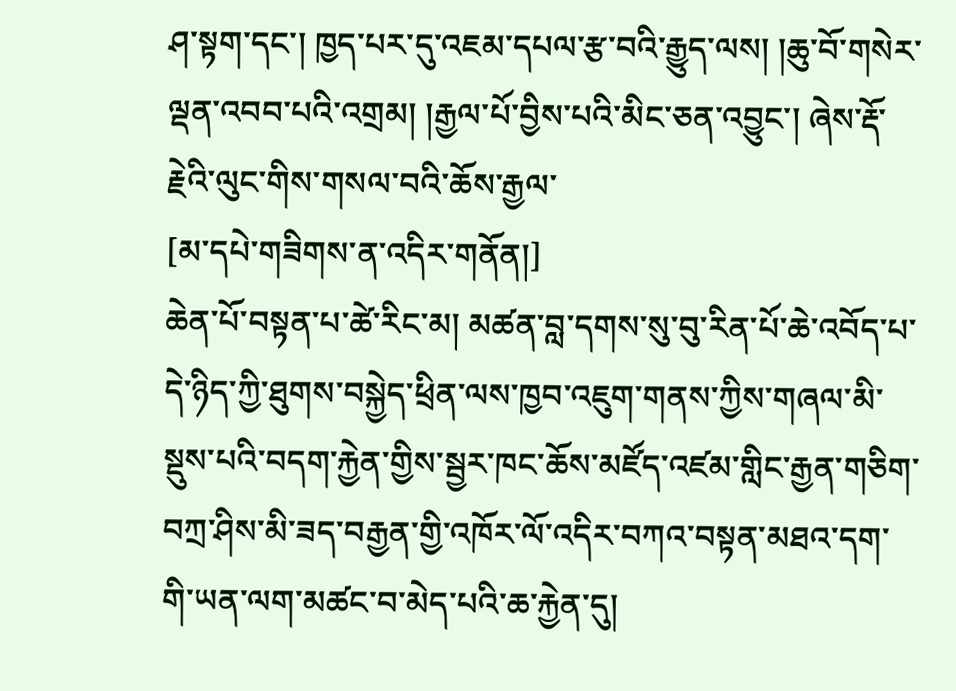ཤ་སྟག་དང་། ཁྱད་པར་དུ་འཇམ་དཔལ་རྩ་བའི་རྒྱུད་ལས། །ཆུ་བོ་གསེར་ལྡན་འབབ་པའི་འགྲམ། །རྒྱལ་པོ་བྱིས་པའི་མིང་ཅན་འབྱུང་། ཞེས་རྡོ་རྗེའི་ལུང་གིས་གསལ་བའི་ཆོས་རྒྱལ་
[མ་དཔེ་གཟིགས་ན་འདིར་གནོན།]
ཆེན་པོ་བསྟན་པ་ཚེ་རིང་མ། མཚན་བླ་དགས་སུ་བུ་རིན་པོ་ཆེ་འབོད་པ་དེ་ཉིད་ཀྱི་ཐུགས་བསྐྱེད་ཕྲིན་ལས་ཁྱབ་འཇུག་གནས་ཀྱིས་གཞལ་མི་སྡུས་པའི་བདག་རྐྱེན་གྱིས་སྦྱར་ཁང་ཆོས་མཛོད་འཛམ་གླིང་རྒྱན་གཅིག་བཀྲ་ཤིས་མི་ཟད་བརྒྱན་གྱི་འཁོར་ལོ་འདིར་བཀའ་བསྟན་མཐའ་དག་གི་ཡན་ལག་མཚང་བ་མེད་པའི་ཆ་རྐྱེན་དུ།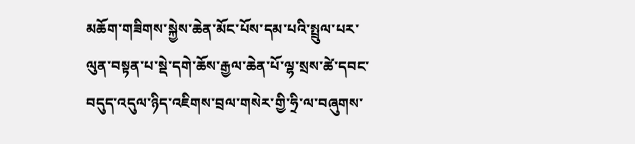མཆོག་གཟིགས་སྐྱེས་ཆེན་མོང་པོས་དམ་པའི་སྤྲུལ་པར་ལུན་བསྟན་པ་སྡེ་དགེ་ཆོས་རྒྱལ་ཆེན་པོ་ལྷ་སྲས་ཚེ་དབང་བདུད་འདུལ་ཉིད་འཇིགས་བྲལ་གསེར་གྱི་ཧྲི་ལ་བཞུགས་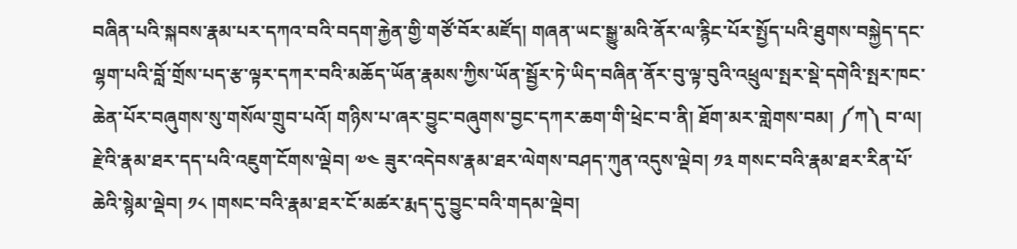བཞིན་པའི་སྐབས་རྣམ་པར་དཀའ་བའི་བདག་རྐྱེན་གྱི་གཙོ་བོར་མཛོད། གཞན་ཡང་སྒྱུ་མའི་ནོར་ལ་རྙིང་པོར་སྤྱོད་པའི་ཐུགས་བསྐྱེད་དང་ལྷག་པའི་བློ་གྲོས་པད་རྩ་ལྟར་དཀར་བའི་མཆོད་ཡོན་རྣམས་ཀྱིས་ཡོན་སྦྱོར་ཏེ་ཡིད་བཞིན་ནོར་བུ་ལྟ་བུའི་འཕྲུལ་སྤར་སྡེ་དགེའི་སྤར་ཁང་ཆེན་པོར་བཞུགས་སུ་གསོལ་གྲུབ་པའོ། གཉིས་པ་ཞར་བྱུང་བཞུགས་བྱང་དཀར་ཆག་གི་ཕྲེང་བ་ནི། ཐོག་མར་གླེགས་བམ། ༼ཀ༽ བ་ལ། རྫེའི་རྣམ་ཐར་དད་པའི་འཇུག་ངོགས་ལྡེབ། ༧༤ ཟུར་འདེབས་རྣམ་ཐར་ལེགས་བཤད་ཀུན་འདུས་ལྡེབ། ༡༣ གསང་བའི་རྣམ་ཐར་རིན་པོ་ཆེའི་སྙེམ་ལྡེབ། ༡༨ །གསང་བའི་རྣམ་ཐར་ངོ་མཚར་རྨད་དུ་བྱུང་བའི་གདམ་ལྡེབ།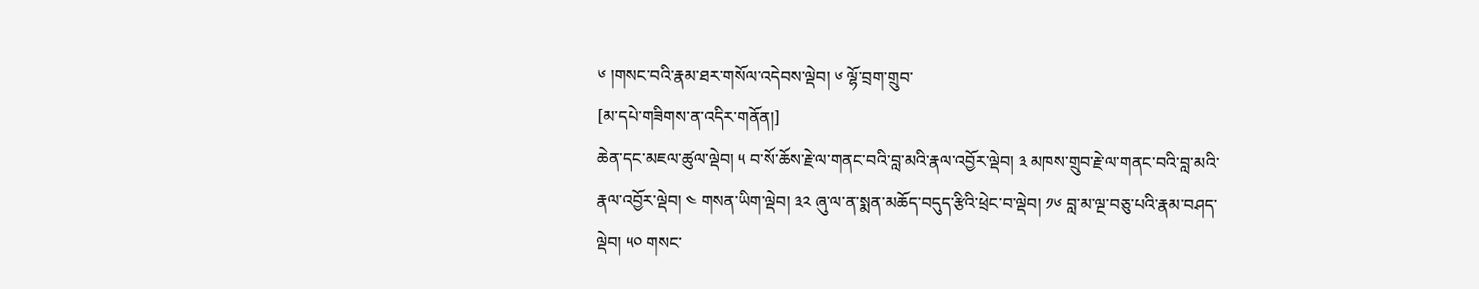༦ །གསང་བའི་རྣམ་ཐར་གསོལ་འདེབས་ལྡེབ། ༦ ལྷོ་བྲག་གྲུབ་
[མ་དཔེ་གཟིགས་ན་འདིར་གནོན།]
ཆེན་དང་མཇལ་ཚུལ་ལྡེབ། ༥ བ་སོ་ཆོས་རྗེ་ལ་གནང་བའི་བླ་མའི་རྣལ་འབྱོར་ལྡེབ། ༣ མཁས་གྲུབ་རྗེ་ལ་གནང་བའི་བླ་མའི་རྣལ་འབྱོར་ལྡེབ། ༤ གསན་ཡིག་ལྡེབ། ༣༢ ཞུ་ལ་ན་སྨན་མཆོད་བདུད་རྩིའི་ཕྲེང་བ་ལྡེབ། ༡༦ བླ་མ་ལྔ་བཅུ་པའི་རྣམ་བཤད་ལྡེབ། ༥༠ གསང་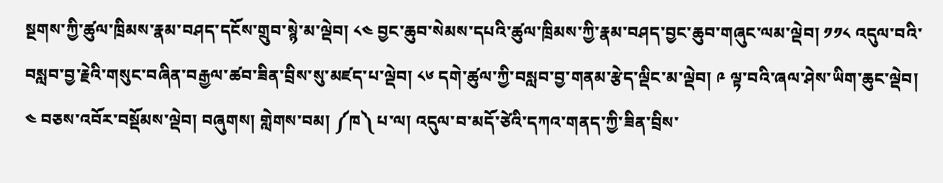སྔགས་ཀྱི་ཚུལ་ཁྲིམས་རྣམ་བཤད་དངོས་གྲུབ་སྙེ་མ་ལྡེབ། ༨༤ བྱང་ཆུབ་སེམས་དཔའི་ཚུལ་ཁྲིམས་ཀྱི་རྣམ་བཤད་བྱང་ཆུབ་གཞུང་ལམ་ལྡེབ། ༡༡༨ འདུལ་བའི་བསླབ་བྱ་རྗེའི་གསུང་བཞིན་བརྒྱལ་ཚབ་ཟིན་བྲིས་སུ་མཛད་པ་ལྡེབ། ༨༦ དགེ་ཚུལ་ཀྱི་བསླབ་བྱ་གནམ་རྩེད་ལྡིང་མ་ལྡེབ། ༩ ལྟ་བའི་ཞལ་ཤེས་ཡིག་ཆུང་ལྡེབ། ༤ བཅས་འབོར་བསྡོམས་ལྡེབ། བཞུགས། གླེགས་བམ། ༼ཁ༽ པ་ལ། འདུལ་བ་མདོ་ཙེའི་དཀའ་གནད་ཀྱི་ཟིན་བྲིས་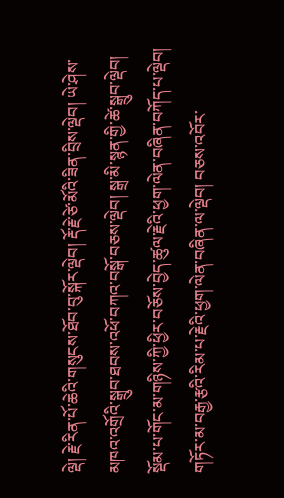ལྡེ། རྗེ་རིན་པོ་ཆེའི་གསུངས་ཐོབ་བུ་སྐོར་ལྡེབ། རྡོ་རྗེ་ཙེ་མོའི་ཟིན་བྲིས་ལྡེབ། ཡེ་ཤེས་མཁའ་འགྲོའི་སྒྲུབ་ཐབས་འཕོ་བཀའ་བསྒོ་བཅས་ལྡེབ། སྒྲ་མི་སྙན་གྱི་ཚེ་སྒྲུབ་ལྡེབ། སྡོམ་པ་གོང་མ་གཉིས་ཀྱི་ཕྱིར་བཅོས་བྱེད་ཚུལ་རྗེའི་ཕྱག་ལེན་བཞིན་བཀོད་པ་ལྡེབ། གཏོར་མ་བརྒྱ་རྩའི་རིམ་པ་རྗེའི་ཕྱག་ལེན་བཞིན་ལ་ལྡེབ། བཅས་འབོར་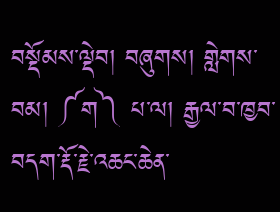བསྡོམས་ལྡེབ། བཞུགས། གླེགས་བམ། ༼ག༽ པ་ལ། རྒྱལ་བ་ཁྱབ་བདག་རྡོ་རྗེ་འཆང་ཆེན་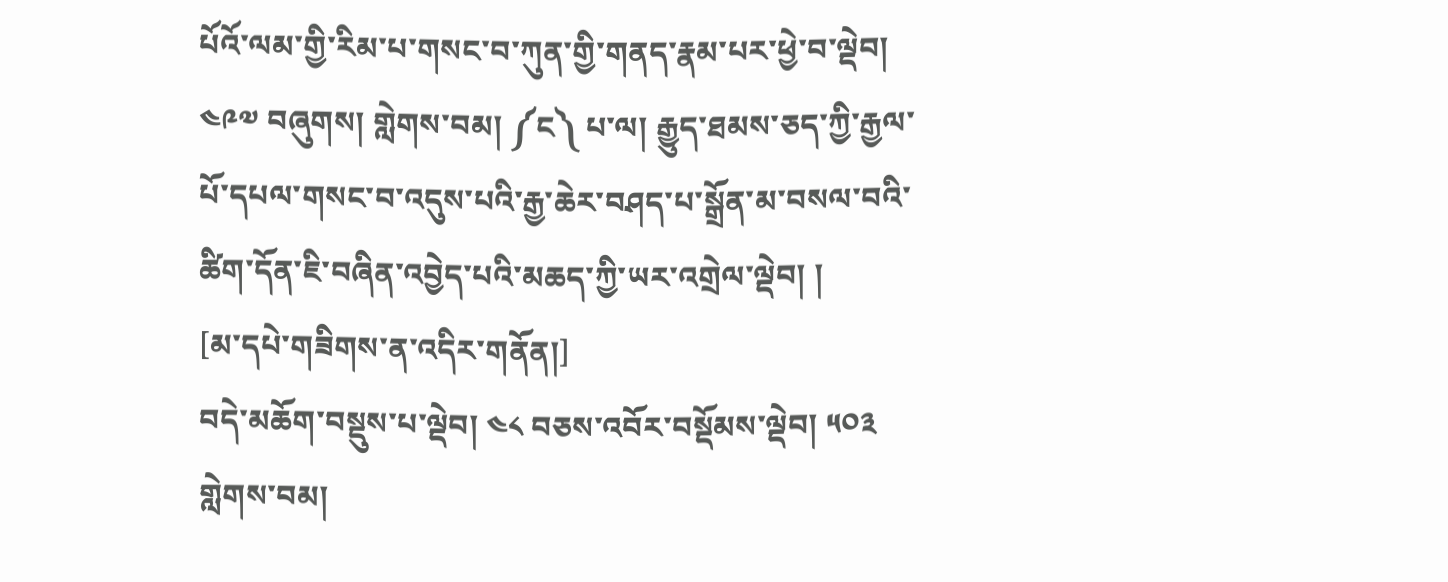པོའོ་ལམ་གྱི་རིམ་པ་གསང་བ་ཀུན་གྱི་གནད་རྣམ་པར་ཕྱེ་བ་ལྡེབ། ༤༩༧ བཞུགས། གླེགས་བམ། ༼ང༽ པ་ལ། རྒྱུད་ཐམས་ཅད་ཀྱི་རྒྱལ་པོ་དཔལ་གསང་བ་འདུས་པའི་རྒྱ་ཆེར་བཤད་པ་སྒྲོན་མ་བསལ་བའི་ཚིག་དོན་ཇི་བཞིན་འབྱེད་པའི་མཆད་ཀྱི་ཡར་འགྲེལ་ལྡེབ། །
[མ་དཔེ་གཟིགས་ན་འདིར་གནོན།]
བདེ་མཆོག་བསྡུས་པ་ལྡེབ། ༤༨ བཅས་འབོར་བསྡོམས་ལྡེབ། ༥༠༣ གླེགས་བམ།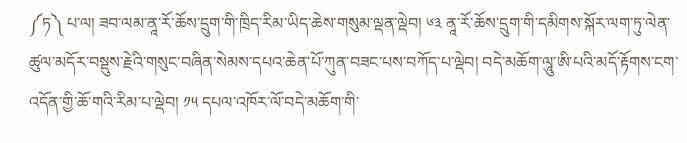༼ཏ༽ པ་ལ། ཟབ་ལམ་ནཱ་རོ་ཆོས་དྲུག་གི་ཁྲིད་རིམ་ཡིད་ཆེས་གསུམ་ལྡན་ལྡེབ། ༦༣ ནཱ་རོ་ཆོས་དྲུག་གི་དམིགས་སྐོར་ལག་ཏུ་ལེན་ཚུལ་མདོར་བསྡུས་རྗེའི་གསུང་བཞིན་སེམས་དཔའ་ཆེན་པོ་ཀུན་བཟང་པས་བཀོད་པ་ལྡེབ། བདེ་མཆོག་ལཱུ་ཨི་པའི་མདོ་རྟོགས་ངག་འདོན་གྱི་ཆོ་གའི་རིམ་པ་ལྡེབ། ༡༥ དཔལ་འཁོར་ལོ་བདེ་མཆོག་གི་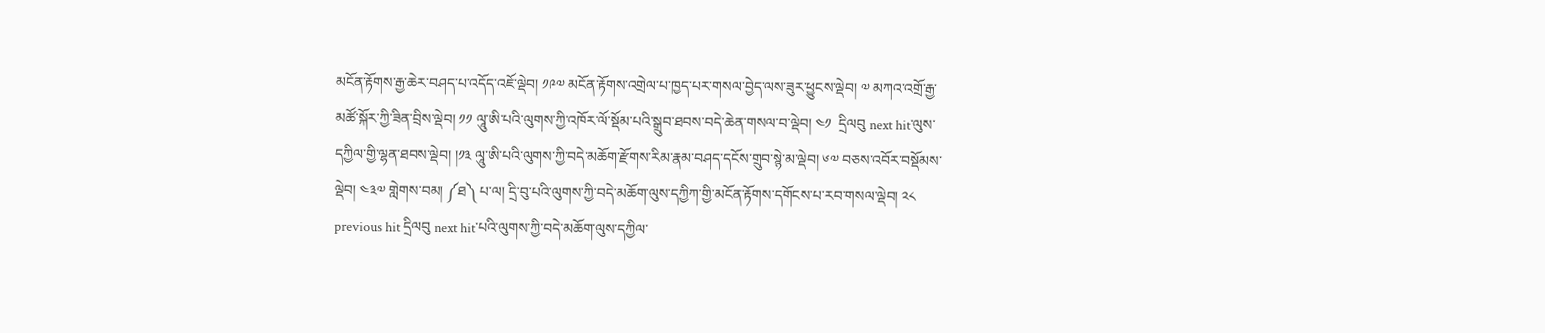མངོན་རྟོགས་རྒྱ་ཆེར་བཤད་པ་འདོད་འཇོ་ལྡེབ། ༡༩༧ མངོན་རྟོགས་འགྲེལ་པ་ཁྱད་པར་གསལ་བྱེད་ལས་ཟུར་ཕྱུངས་ལྡེབ། ༧ མཀའ་འགྲོ་རྒྱ་མཚོ་སྐོར་ཀྱི་ཟིན་བྲིས་ལྡེབ། ༡༡ ལཱུ་ཨི་པའི་ལུགས་ཀྱི་འཁོར་ལོ་སྡོམ་པའི་སྒྲུབ་ཐབས་བདེ་ཆེན་གསལ་བ་ལྡེབ། ༤༡  དྲིལབུ next hit་ལུས་དཀྱིལ་གྱི་ལྷན་ཐབས་ལྡེབ། །༡༣ ལཱུ་ཨི་པའི་ལུགས་ཀྱི་བདེ་མཆོག་རྫོགས་རིམ་རྣམ་བཤད་དངོས་གྲུབ་སྙེ་མ་ལྡེབ། ༦༧ བཅས་འབོར་བསྡོམས་ལྡེབ། ༤༣༧ གླེགས་བམ། ༼ཐ༽ པ་ལ། དྲི་བུ་པའི་ལུགས་ཀྱི་བདེ་མཆོག་ལུས་དཀྱིཀ་གྱི་མངོན་རྟོགས་དགོངས་པ་རབ་གསལ་ལྡེབ། ༢༨ previous hit དྲིལབུ next hit་པའི་ལུགས་ཀྱི་བདེ་མཆོག་ལུས་དཀྱིལ་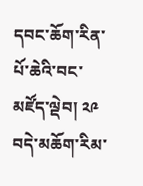དབང་ཆོག་རིན་པོ་ཆེའི་བང་མཛོད་ལྡེབ། ༢༩ བདེ་མཆོག་རིམ་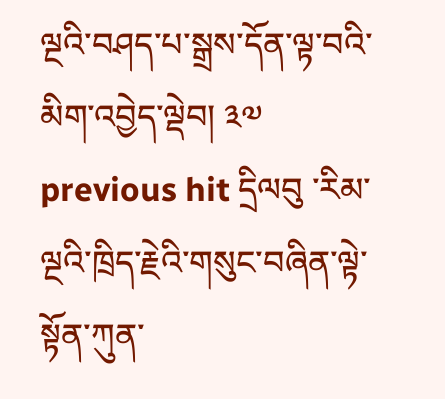ལྔའི་བཤད་པ་སྒྲས་དོན་ལྟ་བའི་མིག་འབྱེད་ལྡེབ། ༣༧ previous hit དྲིལབུ ་རིམ་ལྔའི་ཁྲིད་རྗེའི་གསུང་བཞིན་ལྟེ་སྟོན་ཀུན་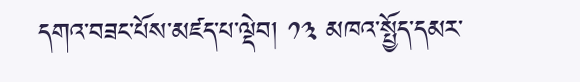དགའ་བཟང་པོས་མཛད་པ་ལྡེབ། ༡༣ མཁའ་སྤྱོད་དམར་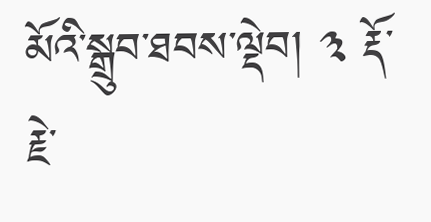མོའི་སྒྲུབ་ཐབས་ལྡེབ། ༣ རྡོ་རྗེ་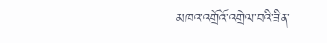མཁའ་འགྲོའོ་འགྲེལ་བའི་ཟིན་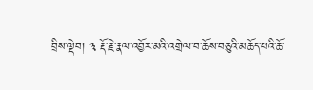བྲིས་ལྡེབ། ༣ རྡོ་རྗེ་རྣལ་འབྱོར་མའི་འགྲེལ་བ་ཆོས་བཅུའི་མཆོད་པའི་ཆོ་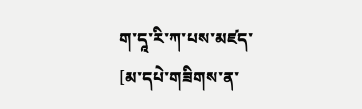ག་དཱ་རི་ཀ་པས་མཛད་
[མ་དཔེ་གཟིགས་ན་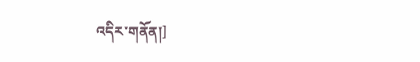འདིར་གནོན།]